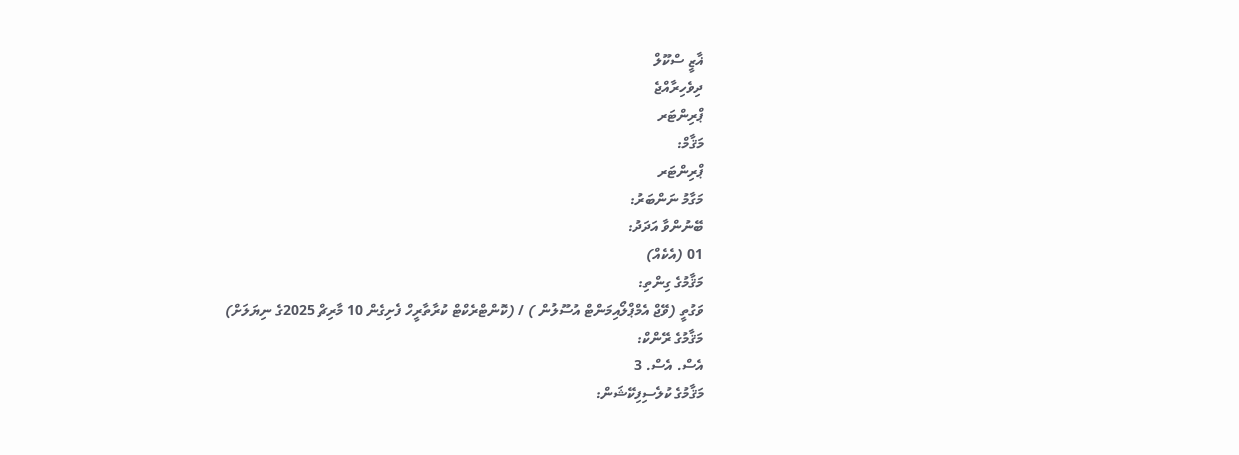ޣާޒީ ސްކޫލް
ދިވެހިރާއްޖެ
ޕްރިންޓަރ
މަޤާމް:
ޕްރިންޓަރ
މަގާމު ނަންބަރު:
ބޭނުންވާ އަދަދު:
01 (އެކެއް)
މަޤާމުގެ ގިންތި:
ވަގުތީ (ވޭޖް އެމްޕްލޯއިމަންޓް އުސޫލުން ) / (ކޮންޓްރެކްޓް ކުރާތާރީހް ފެށިގެން 10 މާރިޗް 2025ގެ ނިޔަލަށް)
މަޤާމުގެ ރޭންކް:
އެސް. އެސް. 3
މަޤާމުގެ ކުލެސިފިކޭޝަން: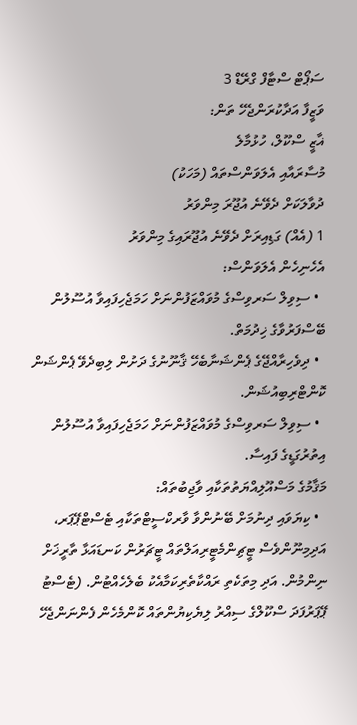ސަޕޯޓް ސްޓާފް ގްރޭޑް 3
ވަޒީފާ އަދާކުރަންޖެހޭ ތަން:
ޣާޒީ ސްކޫލް، ހުޅުމާލެ
މުސާރައާއި އެލަވަންސްތައް (މަހަކު)
ދުވާލަކަށް ދެވޭނެ އުޖޫރަ މިންވަރު
1 (އެއް) ގަޑިއިރަށް ދެވޭނެ އުޖޫރައިގެ މިންވަރު
އެހެނިހެން އެލަވަންސް:
  • ސިވިލް ސަރވިސްގެ މުވައްޒަފުންނަށް ހަމަޖެހިފައިވާ އުސޫލުން ބޭސްފަރުވާގެ ޚިދުމަތް.
  • ދިވެހިރާއްޖޭގެ ޕެންޝަނާބެހޭ ޤާނޫނުގެ ދަށުން ލިބިދެވޭ ޕެންޝަން ކޮންޓްރިބިއުޝަން.
  • ސިވިލް ސަރވިސްގެ މުވައްޒަފުންނަށް ހަމަޖެހިފައިވާ އުސޫލުން އިތުރުގަޑީގެ ފައިސާ.
މަޤާމުގެ މަސްއޫލިއްޔަތުތަކާއި ވާޖިބުތައް:
  • ކިޔަވައި ދިނުމަށް ބޭނުންވާ ވާރކްސީޓްތަކާއި ޓެސްޓްޕޭޕަރ، އަދިމިނޫންވެސް ޓީޗިންމެޓީރިއަލްތައް ޓީޗަރުން ކަނޑައަޅާ ތާރީޚަށް ނިންމުން. އަދި މިތަކެތި ރައްކާތެރިކަމާއެކު ބެލެހެއްޓުން. (ޓެސްޓު ޕޭޕަރުފަދަ ސްކޫލްގެ ސިއްރު ލިޔެކިޔުންތައް ކޮންމެހެން ފެންނަންޖެހޭ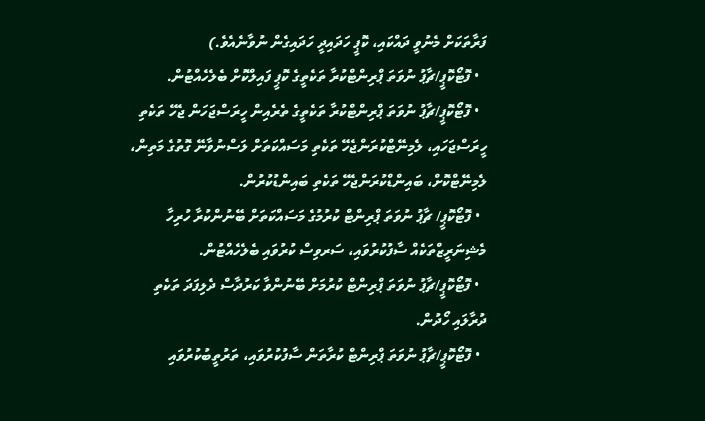ފަރާތަކަށް މެނުވީ ދައްކައި، ކޮޕީ ހަދައިދީ ހަދައިގެން ނުވާނެއެވެ.)
  • ފޮޓޯކޮޕީ/ޗާޕު ނުވަތަ ޕްރިންޓްކުރާ ތަކެތީގެ ކޮޕީ ފައިލްކޮށް ބެލެހެއްޓުން.
  • ފޮޓޯކޮޕީ/ޗާޕު ނުވަތަ ޕްރިންޓްކުރާ ތަކެތީގެ ތެރެއިން ހީރަސްޖަހަން ޖެހޭ ތަކެތި ހީރަސްޖަހައި، ލެމިނޭޓްކުރަންޖެހޭ ތަކެތި މަސައްކަތަށް ލަސްނުވާނޭ ގޮތުގެ މަތިން، ލެމިނޭޓްކޮށް، ބައިންޑްކުރަންޖެހޭ ތަކެތި ބައިންޑުކުރުން.
  • ފޮޓޯކޮޕީ/ ޗާޕު ނުވަތަ ޕްރިންޓް ކުރުމުގެ މަސައްކަތަށް ބޭނުންކުރާ ހުރިހާ މެޝިނަރީޒްތަކެއް ސާފުކުރުވައި، ސަރވިސް ކުރުވައި ބެލެހެއްޓުން.
  • ފޮޓޯކޮޕީ/ޗާޕު ނުވަތަ ޕްރިންޓް ކުރުމަށް ބޭނުންވާ ކަރުދާސް ދެލިފަދަ ތަކެތި ދުރާލައި ހޯދުން.
  • ފޮޓޯކޮޕީ/ޗާޕު ނުވަތަ ޕްރިންޓް ކުރާތަން ސާފުކުރުވައި، ތަރުތީބުކުރުވައި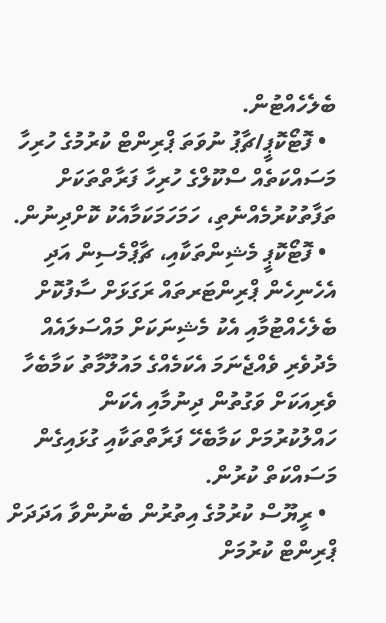ބެލެހެއްޓުން.
  • ފޮޓޯކޮޕީ/ޗާޕު ނުވަތަ ޕްރިންޓް ކުރުމުގެ ހުރިހާ މަސައްކަތެއް ސްކޫލްގެ ހުރިހާ ފަރާތްތަކަށް ތަފާތުކުރުމެއްނެތި، ހަމަހަމަކަމާއެކު ކޮށްދިނުން.
  • ފޮޓޯކޮޕީ މެޝިންތަކާއި، ޗާޕްމެސިން އަދި އެހެނިހެން ޕްރިންޓަރތައް ރަގަޅަށް ސާފުކޮށް ބެލެހެއްޓުމާއި އެކު މެޝިނަކަށް މައްސަލައެއް މެދުވެރި ވެއްޖެނަމަ އެކަމެއްގެ މައުލޫމާތު ކަމާބެހާ ވެރިއަކަށް ވަގުތުން ދިނުމާއި އެކަން ހައްލުކުރުމަށް ކަމާބެހޭ ފަރާތްތަކާއި ގުޅައިގެން މަސައްކަތް ކުރުން.
  • ރީޔޫސް ކުރުމުގެ އިތުރުން ބެނުންވާ އަދަދަށް ޕްރިންޓް ކުރުމަށް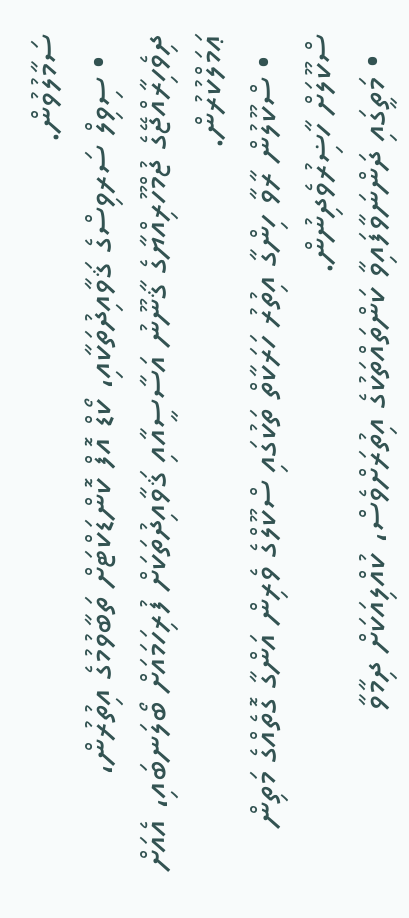ސަމާލުވުން.
  • ސިވިލް ސަރވިސްގެ ޤަވާއިދުތަކާއި، ކޯޑް އޮފް ކޮންޑަކްޓަށް ތަބާވުމުގެ އިތުރުން، ދިވެހިރާއްޖޭގެ ޖުމްހޫރިއްޔާގެ ޤާނޫނު އަސާސީއާއި ޤަވާއިދުތަކަށް ފުރިހަމައަށް ބޯލަނބައި، އެއަށް ޢަމަލްކުރުން.
  • ސްކޫލުން ރާވާ ހިންގާ އިތުރު ހަރަކާތް ތަކުގައި ސްކޫލްގެ ވެރިން އަންގާ ގޮތެއްގެ މަތިން ސްކޫލަށް ހާޟިރުވެދިނުން.
  • މަތީގައި ދަންނަވާފައިވާ ކަންތައްތަކުގެ އިތުރަށްވެސް، ކުއްލިއަކަށް ދިމާވާ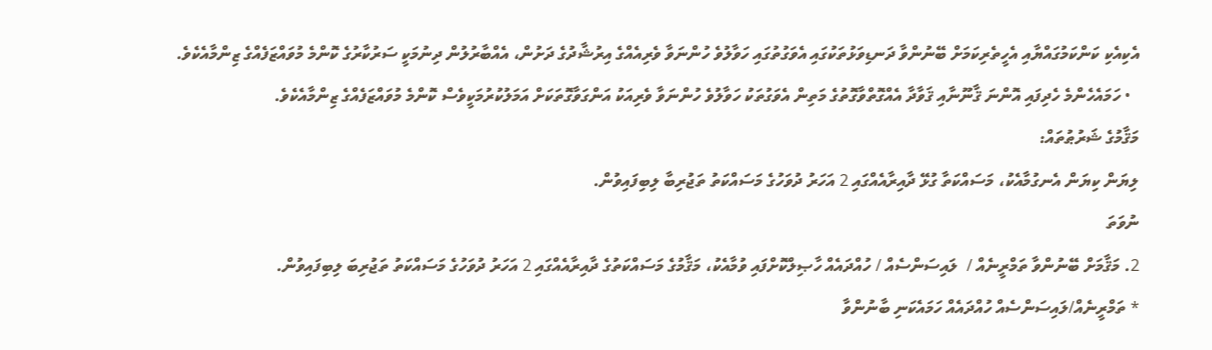އެކިއެކި ކަންކަމުގައްޔާއި އެހީތެރިކަމަށް ބޭނުންވާ ދަނޑިވަޅުތަކުގައި އެވަގުތުގައި ހަވާލުވެ ހުންނަވާ ވެރިއެއްގެ އިރުޝާދުގެ ދަށުން، އެއްބާރުލުން ދިނުމަކީ ސަރުކާރުގެ ކޮންމެ މުވައްޒަފެއްގެ ޒިންމާއެކެވެ.
  • ހަމައެހެންމެ ހެދިފައި އޮންނަ ޤާނޫނާއި ޤަވާދާ އެއްގޮތްވާގޮތުގެ މަތިން އެވަގުތަކު ހަވާލުވެ ހުންނަވާ ވެރިއަކު އަންގަވާގޮތަކަށް އަމަލުކުރުމަކީވެސް ކޮންމެ މުވައްޒަފެއްގެ ޒިންމާއެކެވެ.
މަޤާމުގެ ޝަރުޠުތައް:
ލިޔަން ކިޔަން އެނގުމާއެކު، މަސައްކަތާ ގުޅޭ ދާއިރާއެއްގައި 2 އަހަރު ދުވަހުގެ މަސައްކަތު ތަޖުރިބާ ލިބިފައިވުން.
ނުވަތަ
2. މަޤާމަށް ބޭނުންވާ ތަމްރީނެއް /  ލައިސަންސެއް / ހުއްދައެއް ހާޞިލްކޮށްފައި ވުމާއެކު، މަޤާމުގެ މަސައްކަތުގެ ދާއިރާއެއްގައި 2 އަހަރު ދުވަހުގެ މަސައްކަތު ތަޖުރިބަ ލިބިފައިވުން.
* ތަމްރީނެއް/ލައިސަންސެއް ހުއްދައެއް ހަމައެކަނި ބާނުންވާ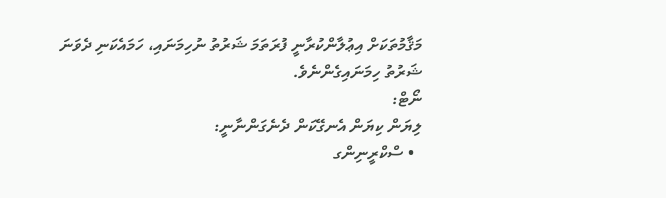މަޤާމުތަކަށް އިޢުލާންކުރާނީ ފުރަތަމަ ޝަރުތު ނުހިމަނައި، ހަމައެކަނި ދެވަނަ ޝަރުތު ހިމަނައިގެންނެވެ.
ނޯޓް:
ލިޔަން ކިޔަން އެނގޭކަން ދެނެގަންނާނީ:
  • ސްކްރީނިންގ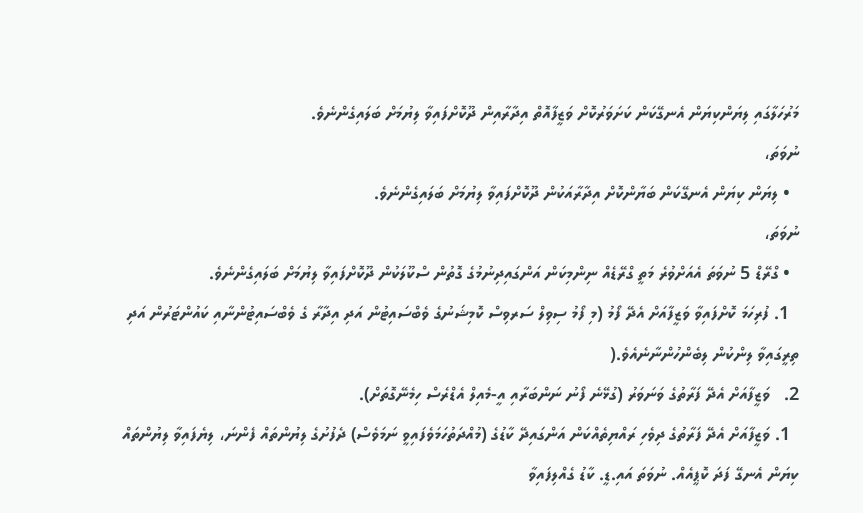މަރުހަލާގައި ލިޔަންކިޔަން އެނގޭކަން ކަށަވަރުކޮށް ވަޒީފާއޮތް އިދާރާއިން ދޫކޮށްފައިވާ ލިޔުމަށް ބަލައިގެންނެވެ.
ނުވަތަ،
  • ލިޔަން ކިޔަން އެނގޭކަން ބަޔާންކޮށް އިދާރާއަކުން ދޫކޮށްފައިވާ ލިޔުމަށް ބަލައިގެންނެވެ.
ނުވަތަ،
  • ގްރޭޑް 5 ނުވަތަ އެއަށްވުރެ މަތީ ގްރޭޑެއް ނިންމިކަން އަންގައިދިނުމުގެ ގޮތުން ސްކޫލަކުން ދޫކޮށްފައިވާ ލިޔުމަށް ބަލައިގެންނެވެ.
  1. ފުރިހަމަ ކޮށްފައިވާ ވަޒީފާއަށް އެދޭ ފޯމު (މި ފޯމު ސިވިލް ސަރވިސް ކޮމިޝަނުގެ ވެބްސައިޓުން އަދި އިދާރާ ގެ ވެބްސައިޓުންނާއި ކައުންޓަރުން އަދި ތިރީގައިވާ ލިންކުން ލިބެންހުންނާނެއެވެ.(
2.   ވަޒީފާއަށް އެދޭ ފަރާތުގެ ވަނަވަރު (ގުޅޭނެ ފޯނު ނަންބަރާއި އީ-މެއިލް އެޑްރެސް ހިމެނޭގޮތަށް).
  1. ވަޒީފާއަށް އެދޭ ފަރާތުގެ ދިވެހި ރައްޔިތެއްކަން އަންގައިދޭ ކާޑުގެ (މުއްދަތުހަމަވެފައިވީ ނަމަވެސް) ދެފުށުގެ ލިޔުންތައް ފެންނަ، ލިޔެފައިވާ ލިޔުންތައް ކިޔަން އެނގޭ ފަދަ ކޮޕީއެއް. ނުވަތަ އައި.ޑީ. ކާޑު ގެއްލިފައިވާ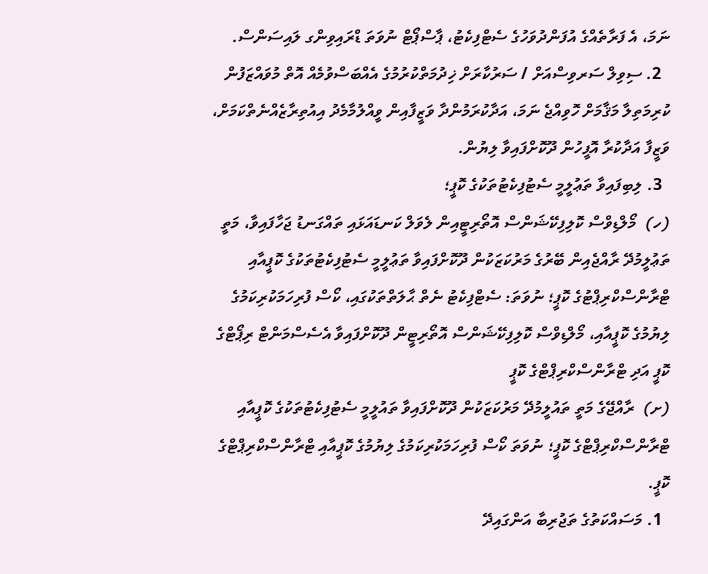ނަމަ، އެ ފަރާތެއްގެ އުފަންދުވަހުގެ ސެޓްފިކެޓު، ޕާސްޕޯޓް ނުވަތަ ޑްރައިވިންގ ލައިސަންސް.
  2. ސިވިލް ސަރވިސްއަށް / ސަރުކާރަށް ޚިދުމަތްކުރުމުގެ އެއްބަސްވުމެއް އޮތް މުވައްޒަފުން ކުރިމަތިލާ މަޤާމަށް ހޮވިއްޖެ ނަމަ، އަދާކުރަމުންދާ ވަޒީފާއިން ވީއްލުމާމެދު އިއުތިރާޒެއްނެތްކަމަށް، ވަޒީފާ އަދާކުރާ އޮފީހުން ދޫކޮށްފައިވާ ލިޔުން.
  3. ލިބިފައިވާ ތަޢުލީމީ ސެޓުފިކެޓުތަކުގެ ކޮޕީ؛
(ހ)  މޯލްޑިވްސް ކޮލިފިކޭޝަންސް އޮތޯރިޓީއިން ލެވަލް ކަނޑައަޅައި ތައްގަނޑު ޖަހާފައިވާ، މަތީ ތަޢުލީމުދޭ ރާއްޖެއިން ބޭރުގެ މަރުކަޒަކުން ދޫކޮށްފައިވާ ތަޢުލީމީ ސެޓުފިކެޓުތަކުގެ ކޮޕީއާއި ޓްރާންސްކްރިޕްޓުގެ ކޮޕީ؛ ނުވަތަ: ސެޓްފިކެޓު ނެތް ޙާލަތްތަކުގައި، ކޯސް ފުރިހަމަކުރިކަމުގެ ލިޔުމުގެ ކޮޕީއާއި، މޯލްޑިވްސް ކޮލިފިކޭޝަންސް އޮތޯރިޓީން ދޫކޮށްފައިވާ އެސެސްމަންޓް ރިޕޯޓްގެ ކޮޕީ އަދި ޓްރާންސްކްރިޕްޓްގެ ކޮޕީ
(ށ)  ރާއްޖޭގެ މަތީ ތައުލީމުދޭ މަރުކަޒަކުން ދޫކޮށްފައިވާ ތައުލީމީ ސެޓުފިކެޓުތަކުގެ ކޮޕީއާއި ޓްރާންސްކްރިޕްޓްގެ ކޮޕީ؛ ނުވަތަ ކޯސް ފުރިހަމަކުރިކަމުގެ ލިޔުމުގެ ކޮޕީއާއި ޓްރާންސްކްރިޕްޓްގެ ކޮޕީ.
  1. މަސައްކަތުގެ ތަޖުރިބާ އަންގައިދޭ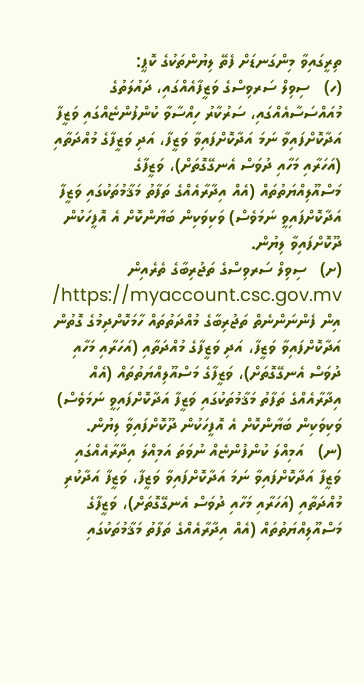ތިރީގައިވާ މިންގަނޑަށް ފެތޭ ލިޔުންތަކުގެ ކޮޕީ:
(ހ)   ސިވިލް ސަރވިސްގެ ވަޒީފާއެއްގައި، ދައުލަތުގެ މުއައްސަސާއެއްގައި، ސަރުކާރު ހިއްސާވާ ކުންފުންޏެއްގައި ވަޒީފާ އަދާކޮށްފައިވާ ނަމަ އަދާކޮށްފައިވާ ވަޒީފާ، އަދި ވަޒީފާގެ މުއްދަތާއި (އަހަރާއި މަހާއި ދުވަސް އެނގޭގޮތަށް)، ވަޒީފާގެ މަސްއޫލިއްޔަތުތައް (އެއް އިދާރާއެއްގެ ތަފާތު މަޤާމުތަކުގައި ވަޒީފާ އަދާކޮށްފައިވީ ނަމަވެސް) ވަކިވަކިން ބަޔާންކޮށް އެ އޮފީހަކުން ދޫކޮށްފައިވާ ލިޔުން.
(ށ)   ސިވިލް ސަރވިސްގެ ތަޖުރިބާގެ ތެރެއިން https://myaccount.csc.gov.mv/ އިން ފެންނަންނެތް ތަޖުރިބާގެ މުއްދަތުތައް ހާމަކޮށްދިމުގެ ގޮތުން އަދާކޮށްފައިވާ ވަޒީފާ، އަދި ވަޒީފާގެ މުއްދަތާއި (އަހަރާއި މަހާއި ދުވަސް އެނގޭގޮތަށް)، ވަޒީފާގެ މަސްއޫލިއްޔަތުތައް (އެއް އިދާރާއެއްގެ ތަފާތު މަޤާމުތަކުގައި ވަޒީފާ އަދާކޮށްފައިވީ ނަމަވެސް) ވަކިވަކިން ބަޔާންކޮށް އެ އޮފީހަކުން ދޫކޮށްފައިވާ ލިޔުން.
(ނ)   އަމިއްލަ ކުންފުންޏެއް ނުވަތަ އަމިއްލަ އިދާރާއެއްގައި ވަޒީފާ އަދާކޮށްފައިވާ ނަމަ އަދާކޮށްފައިވާ ވަޒީފާ، ވަޒީފާ އަދާކުރި މުއްދަތާއި (އަހަރާއި މަހާއި ދުވަސް އެނގޭގޮތަށް)، ވަޒީފާގެ މަސްއޫލިއްޔަތުތައް (އެއް އިދާރާއެއްގެ ތަފާތު މަޤާމުތަކުގައި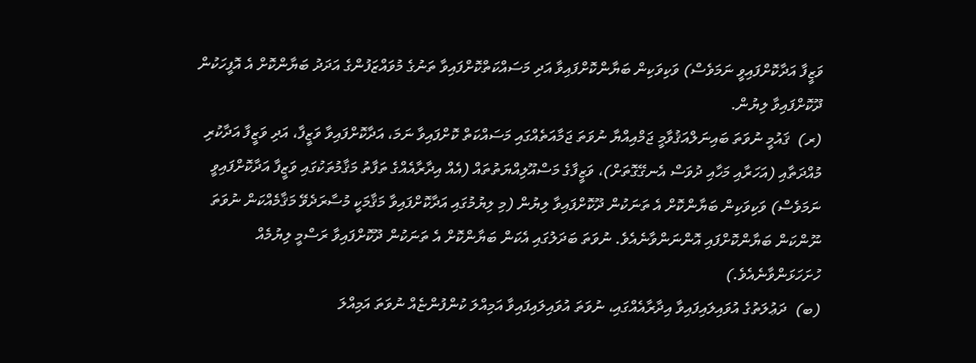ވަޒީފާ އަދާކޮށްފައިވީ ނަމަވެސް) ވަކިވަކިން ބަޔާންކޮށްފައިވާ އަދި މަސައްކަތްކޮށްފައިވާ ތަނުގެ މުވައްޒަފުންގެ އަދަދު ބަޔާންކޮށް އެ އޮފީހަކުން ދޫކޮށްފައިވާ ލިޔުން.
(ރ)  ޤައުމީ ނުވަތަ ބައިނަލްއަޤުވާމީ ޖަމްއިއްޔާ ނުވަތަ ޖަމާއަތެއްގައި މަސައްކަތް ކޮށްފައިވާ ނަމަ، އަދާކޮށްފައިވާ ވަޒީފާ، އަދި ވަޒީފާ އަދާކުރި މުއްދަތާއި (އަހަރާއި މަހާއި ދުވަސް އެނގޭގޮތަށް)، ވަޒީފާގެ މަސްއޫލިއްޔަތުތައް (އެއް އިދާރާއެއްގެ ތަފާތު މަޤާމުތަކުގައި ވަޒީފާ އަދާކޮށްފައިވީ ނަމަވެސް) ވަކިވަކިން ބަޔާންކޮށް އެ ތަނަކުން ދޫކޮށްފައިވާ ލިޔުން (މި ލިޔުމުގައި އަދާކޮށްފައިވާ މަޤާމަކީ މުސާރަދެވޭ މަޤާމެއްކަން ނުވަތަ ނޫންކަން ބަޔާންކޮށްފައި އޮންނަންވާނެއެވެ. ނުވަތަ ބަދަލުގައި އެކަން ބަޔާންކޮށް އެ ތަނަކުން ދޫކޮށްފައިވާ ރަސްމީ ލިޔުމެއް ހުށަހަޅަންވާނެއެވެ.)
(ބ)  ދަޢުލަތުގެ އުވައިލައިފައިވާ އިދާރާއެއްގައި، ނުވަތަ އުވައިލައިފައިވާ އަމިއްލަ ކުންފުންޏެއް ނުވަތަ އަމިއްލަ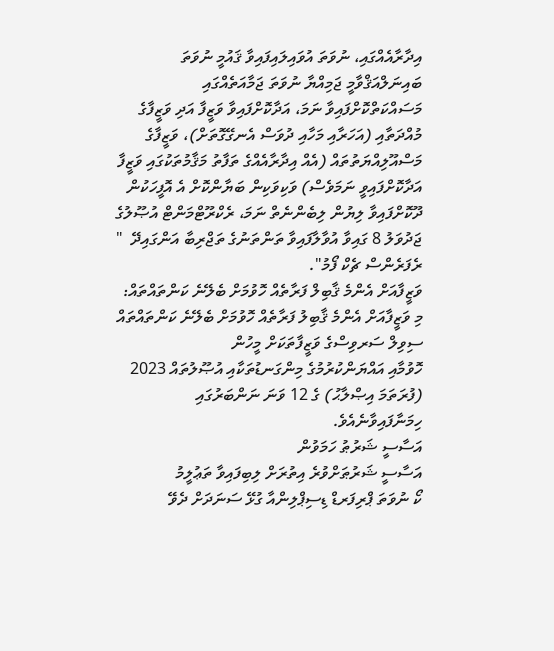އިދާރާއެއްގައި، ނުވަތަ އުވައިލައިފައިވާ ޤައުމީ ނުވަތަ ބައިނަލްއަޤްވާމީ ޖަމިއްޔާ ނުވަތަ ޖަމާއަތެއްގައި މަސައްކަތްކޮށްފައިވާ ނަމަ، އަދާކޮށްފައިވާ ވަޒީފާ އަދި ވަޒީފާގެ މުއްދަތާއި (އަހަރާއި މަހާއި ދުވަސް އެނގޭގޮތަށް)، ވަޒީފާގެ މަސްއޫލިއްޔަތުތައް (އެއް އިދާރާއެއްގެ ތަފާތު މަޤާމުތަކުގައި ވަޒީފާ އަދާކޮށްފައިވީ ނަމަވެސް) ވަކިވަކިން ބަޔާންކޮށް އެ އޮފީހަކުން ދޫކޮށްފައިވާ ލިޔުން ލިބެންނެތް ނަމަ، ރެކްރޫޓްމަންޓް އުޞޫލުގެ ޖަދުވަލު 8 ގައިވާ އުވާލާފައިވާ ތަންތަނުގެ ތަޖްރިބާ އަންގައިދޭ  " ރެފަރެންސް ޗެކް ފޯމު".
ވަޒީފާއަށް އެންމެ ޤާބިލް ފަރާތެއް ހޮވުމަށް ބެލޭނެ ކަންތައްތައް:
މި ވަޒީފާއަށް އެންމެ ޤާބިލު ފަރާތެއް ހޮވުމަށް ބެލޭނެ ކަންތައްތައް ސިވިލް ސަރވިސްގެ ވަޒީފާތަކަށް މީހުން
ހޮވުމާއި އައްޔަންކުރުމުގެ މިންގަނޑުތަކާއި އުޞޫލުތައް 2023 (ފުރަތަމަ އިޞްލާޙު) ގެ 12 ވަނަ ނަންބަރުގައި
ހިމަނާފައިވާނެއެވެ.
އަސާސީ ޝަރުޠު ހަމަވުން
އަސާސީ ޝަރުޠަށްވުރެ އިތުރަށް ލިބިފައިވާ ތަޢުލީމު
ކޯ ނުވަތަ ޕްރިފަރޑް ޑިސިޕްލިންއާ ގުޅޭ ސަނަދަށް ދެވޭ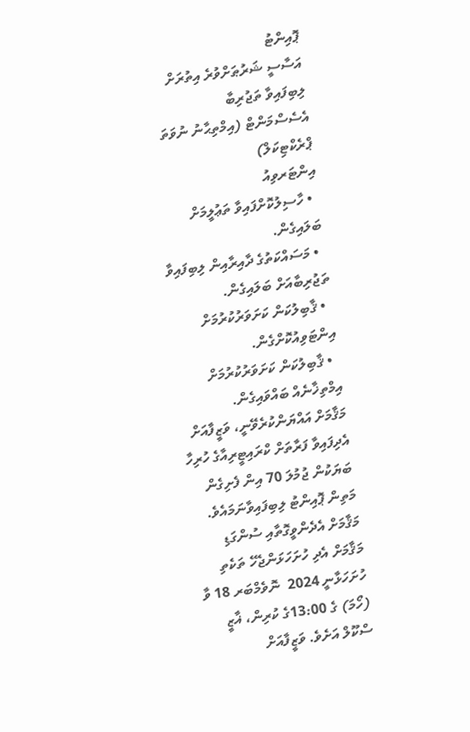ޕޮއިންޓު
އަސާސީ ޝަރުޠަށްވުރެ އިތުރަށް ލިބިފައިވާ ތަޖުރިބާ
އެސެސްމަންޓް (އިމްތިޙާނު ނުވަތަ ޕްރެކްޓިކަލް)
އިންޓަރވިއު
  • ހާސިލުކޮށްފައިވާ ތަޢުލީމަށް ބަލައިގެން.
  • މަސައްކަތުގެ ދާއިރާއިން ލިބިފައިވާ ތަޖުރިބާއަށް ބަލައިގެން.
  • ޤާބިލުކަން ކަށަވަރުކުރުމަށް އިންޓަވިއުކޮށްގެން.
  • ޤާބިލުކަން ކަށަވަރުކުރުމަށް އިމްތިޚާނެއް ބައްވައިގެން.
މަޤާމަށް އައްޔަންކުރެވޭނީ، ވަޒީފާއަށް އެދިފައިވާ ފަރާތަށް ކްރައިޓީރިއާގެ ހުރިހާ ބަޔަކުން ޖުމުލަ 70 އިން ފެށިގެން މަތިން ޕޮއިންޓު ލިބިފައިވާނަމައެވެ.
މަޤާމަށް އެދެންވީގޮތާއި ސުންގަޑި
މަޤާމަށް އެދި ހުށަހަޅަންޖެހޭ ތަކެތި ހުށަހަޅާނީ 2024  ނޮވެމްބަރ 18 ވާ (ހޯމަ) ގެ 13:00ގެ ކުރިން، ޣާޒީ ސްކޫލް އަށެވެ. ވަޒީފާއަށް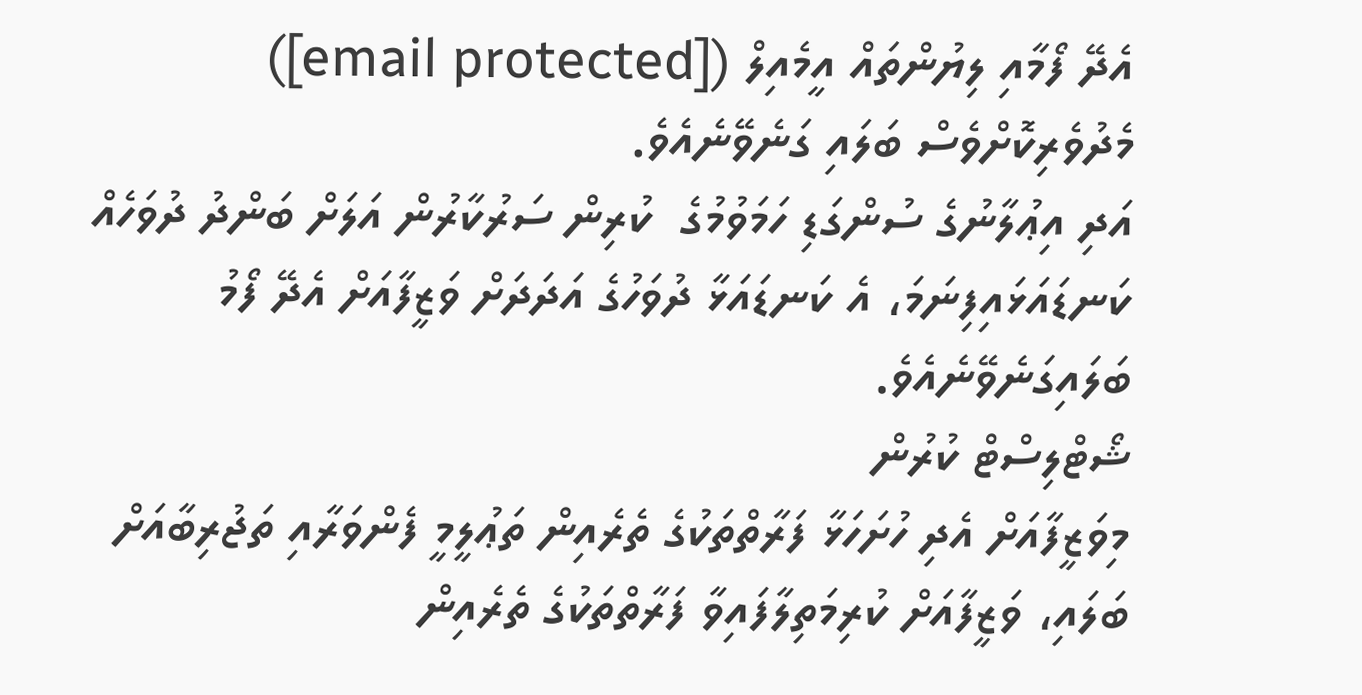އެދޭ ފޯމާއި ލިޔުންތައް އީމެއިލް ([email protected]) މެދުވެރިކޮށްވެސް ބަލައި ގަނެވޭނެއެވެ.
އަދި އިޢުލާނުގެ ސުންގަޑި ހަމަވުމުގެ  ކުރިން ސަރުކާރުން އަލަށް ބަންދު ދުވަހެއް ކަނޑައަޅައިފިނަމަ، އެ ކަނޑައަޅާ ދުވަހުގެ އަދަދަށް ވަޒީފާއަށް އެދޭ ފޯމު ބަލައިގަނެވޭނެއެވެ.
ޝޯޓްލިސްޓް ކުރުން
މިވަޒީފާއަށް އެދި ހުށަހަޅާ ފަރާތްތަކުގެ ތެރެއިން ތަޢުލީމީ ފެންވަރާއި ތަޖުރިބާއަށް ބަލައި، ވަޒީފާއަށް ކުރިމަތިލާފައިވާ ފަރާތްތަކުގެ ތެރެއިން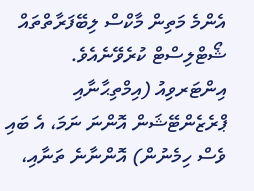އެންމެ މަތިން މާކްސް ލިބޭފަރާތްތައް ޝޯޓްލިސްޓް ކުރެވޭނެއެވެ.
އިންޓަރވިއު (އިމްތިޙާނާއި ޕްރެޒެންޓޭޝަން އޮންނަ ނަމަ، އެ ބައި ވެސް ހިމެނުން) އޮންނާނެ ތަނާއި،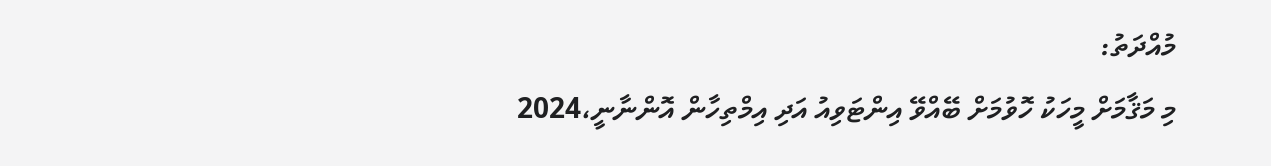މުއްދަތު:
މި މަޤާމަށް މީހަކު ހޮވުމަށް ބޭއްވޭ އިންޓަވިއު އަދި އިމްތިހާން އޮންނާނީ،2024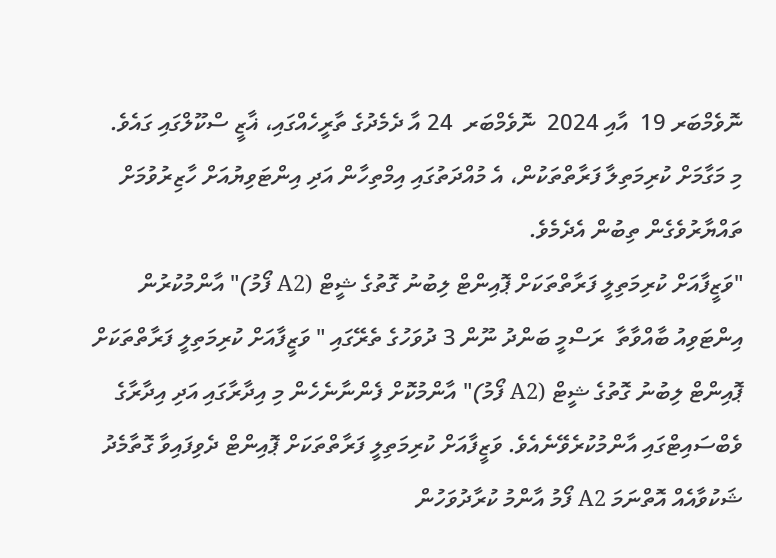ނޮވެމްބަރ 19  އާއި 2024  ނޮވެމްބަރ  24 އާ ދެމެދުގެ ތާރީހެއްގައި، ޣާޒީ ސްކޫލްގައި ގައެވެ.
މި މަގާމަށް ކުރިމަތިލާ ފަރާތްތަކުން، އެ މުއްދަތުގައި އިމްތިހާން އަދި އިންޓަވިޔުއަށް ހާޒިރުވުމަށް ތައްޔާރުވެގެން ތިބުން އެދެމެވެ.
"ވަޒީފާއަށް ކުރިމަތިލީ ފަރާތްތަކަށް ޕޮއިންޓް ލިބުނު ގޮތުގެ ޝީޓް (A2 ފޯމު)" އާންމުކުރުން
އިންޓަވިއު ބާއްވާތާ  ރަސްމީ ބަންދު ނޫން 3 ދުވަހުގެ ތެރޭގައި " ވަޒީފާއަށް ކުރިމަތިލީ ފަރާތްތަކަށް ޕޮއިންޓް ލިބުނު ގޮތުގެ ޝީޓް (A2 ފޯމު)" އާންމުކޮށް ފެންނާނެހެން މި އިދާރާގައި އަދި އިދާރާގެ ވެބްސައިޓްގައި އާންމުކުރެވޭނެއެވެ. ވަޒީފާއަށް ކުރިމަތިލީ ފަރާތްތަކަށް ޕޮއިންޓް ދެވިފައިވާ ގޮތާމެދު ޝަކުވާއެއް އޮތްނަމަ A2 ފޯމު އާންމު ކުރާދުވަހުން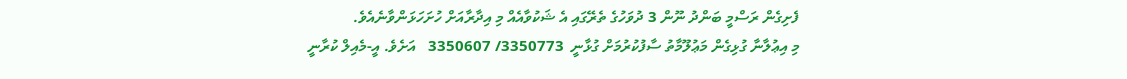ފެށިގެން ރަސްމީ ބަންދު ނޫން 3 ދުވަހުގެ ތެރޭގައި އެ ޝަކުވާއެއް މި އިދާރާއަށް ހުށަހަޅަންވާނެއެވެ.
މި އިޢުލާނާ ގުޅިގެން މަޢުލޫމާތު ސާފުކުރުމަށް ގުޅާނީ  3350773/ 3350607   އަށެވެ. އީ-މެއިލް ކުރާނީ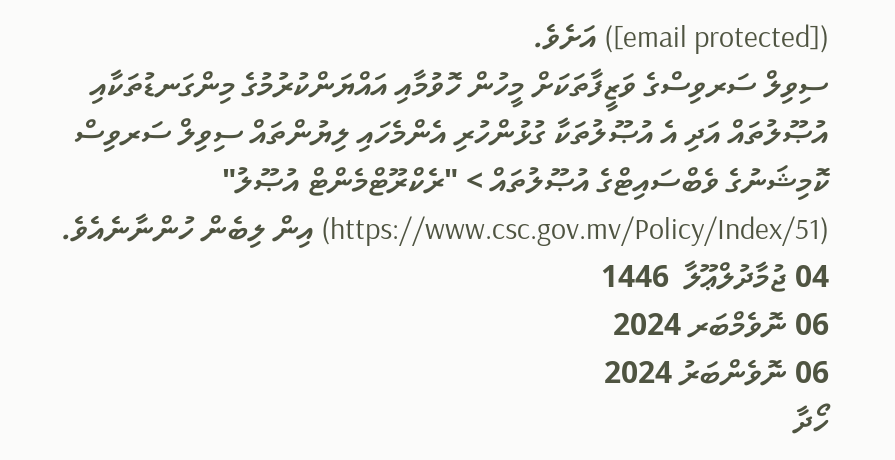([email protected]) އަށެވެ.
ސިވިލް ސަރވިސްގެ ވަޒީފާތަކަށް މީހުން ހޮވުމާއި އައްޔަންކުރުމުގެ މިންގަނޑުތަކާއި އުޞޫލުތައް އަދި އެ އުޞޫލުތަކާ ގުޅުންހުރި އެންމެހައި ލިޔުންތައް ސިވިލް ސަރވިސް ކޮމިޝަނުގެ ވެބްސައިޓްގެ އުޞޫލުތައް > "ރެކްރޫޓްމެންޓް އުޞޫލު" (https://www.csc.gov.mv/Policy/Index/51) އިން ލިބެން ހުންނާނެއެވެ.
04 ޖުމާދުލްޢޫލާ  1446
06 ނޮވެމްބަރ 2024
06 ނޮވެންބަރު 2024
ހޯދާ